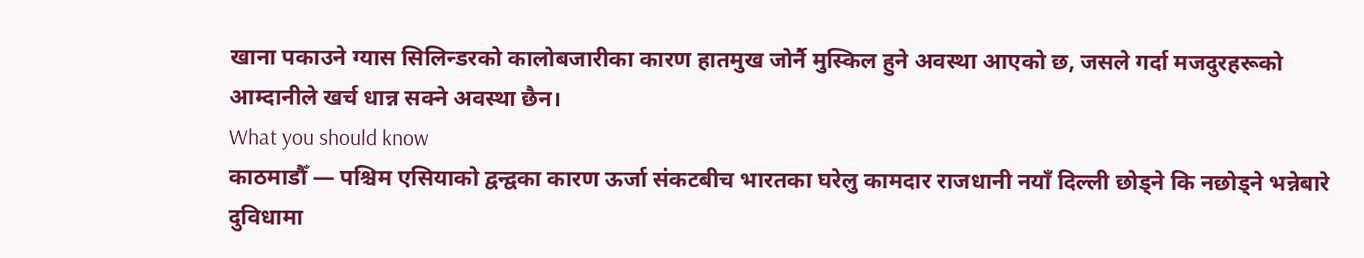खाना पकाउने ग्यास सिलिन्डरको कालोबजारीका कारण हातमुख जोर्नै मुस्किल हुने अवस्था आएको छ, जसले गर्दा मजदुरहरूको आम्दानीले खर्च धान्न सक्ने अवस्था छैन।
What you should know
काठमाडौँ — पश्चिम एसियाको द्वन्द्वका कारण ऊर्जा संकटबीच भारतका घरेलु कामदार राजधानी नयाँ दिल्ली छोड्ने कि नछोड्ने भन्नेबारे दुविधामा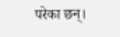परेका छन्।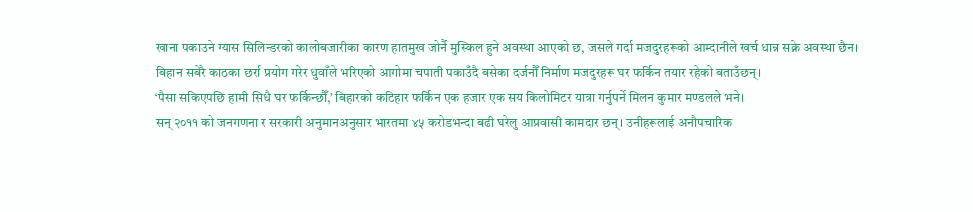खाना पकाउने ग्यास सिलिन्डरको कालोबजारीका कारण हातमुख जोर्नै मुस्किल हुने अवस्था आएको छ, जसले गर्दा मजदुरहरूको आम्दानीले खर्च धान्न सक्ने अवस्था छैन।
बिहान सबेरै काठका छर्रा प्रयोग गरेर धुवाँले भरिएको आगोमा चपाती पकाउँदै बसेका दर्जनौँ निर्माण मजदुरहरू घर फर्किन तयार रहेको बताउँछन्।
‘पैसा सकिएपछि हामी सिधै घर फर्किन्छौँ,’ बिहारको कटिहार फर्किन एक हजार एक सय किलोमिटर यात्रा गर्नुपर्ने मिलन कुमार मण्डलले भने।
सन् २०११ को जनगणना र सरकारी अनुमानअनुसार भारतमा ४५ करोडभन्दा बढी घरेलु आप्रवासी कामदार छन्। उनीहरूलाई अनौपचारिक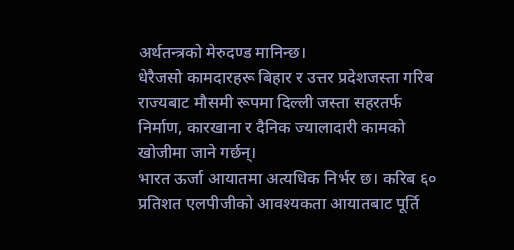अर्थतन्त्रको मेरुदण्ड मानिन्छ।
धेरैजसो कामदारहरू बिहार र उत्तर प्रदेशजस्ता गरिब राज्यबाट मौसमी रूपमा दिल्ली जस्ता सहरतर्फ निर्माण, कारखाना र दैनिक ज्यालादारी कामको खोजीमा जाने गर्छन्।
भारत ऊर्जा आयातमा अत्यधिक निर्भर छ। करिब ६० प्रतिशत एलपीजीको आवश्यकता आयातबाट पूर्ति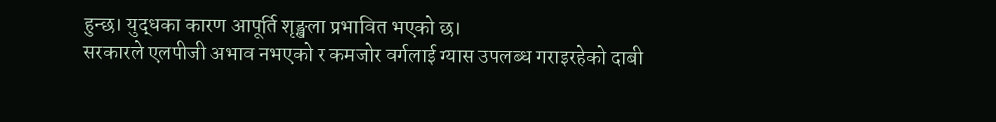हुन्छ। युद्धका कारण आपूर्ति शृङ्खला प्रभावित भएको छ।
सरकारले एलपीजी अभाव नभएको र कमजोर वर्गलाई ग्यास उपलब्ध गराइरहेको दाबी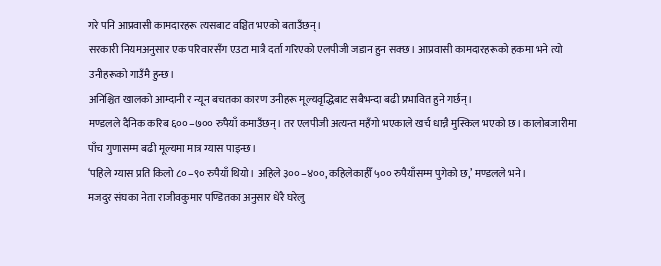गरे पनि आप्रवासी कामदारहरू त्यसबाट वञ्चित भएको बताउँछन्।
सरकारी नियमअनुसार एक परिवारसँग एउटा मात्रै दर्ता गरिएको एलपीजी जडान हुन सक्छ। आप्रवासी कामदारहरूको हकमा भने त्यो उनीहरूको गाउँमै हुन्छ।
अनिश्चित खालको आम्दानी र न्यून बचतका कारण उनीहरू मूल्यवृद्धिबाट सबैभन्दा बढी प्रभावित हुने गर्छन्।
मण्डलले दैनिक करिब ६००–७०० रुपैयाँ कमाउँछन्। तर एलपीजी अत्यन्त महँगो भएकाले खर्च धान्नै मुस्किल भएको छ। कालोबजारीमा पाँच गुणासम्म बढी मूल्यमा मात्र ग्यास पाइन्छ।
‘पहिले ग्यास प्रति किलो ८०–९० रुपैयाँ थियो। अहिले ३००–४००, कहिलेकाहीँ ५०० रुपैयाँसम्म पुगेको छ,’ मण्डलले भने।
मजदुर संघका नेता राजीवकुमार पण्डितका अनुसार धेरै घरेलु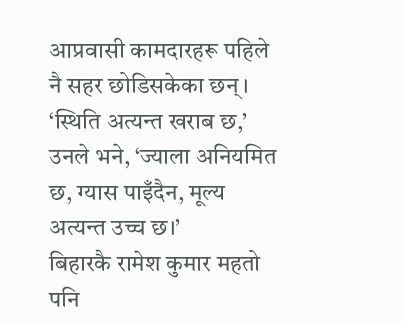आप्रवासी कामदारहरू पहिले नै सहर छोडिसकेका छन्।
‘स्थिति अत्यन्त खराब छ,’ उनले भने, ‘ज्याला अनियमित छ, ग्यास पाइँदैन, मूल्य अत्यन्त उच्च छ।’
बिहारकै रामेश कुमार महतो पनि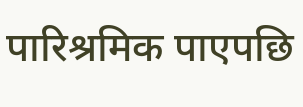पारिश्रमिक पाएपछि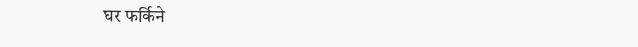घर फर्किने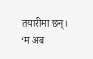तयारीमा छन्।
‘म अब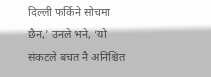दिल्ली फर्किने सोचमा छैन,’ उनले भने, ‘यो संकटले बचत नै अनिश्चित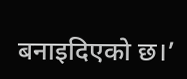बनाइदिएको छ।’